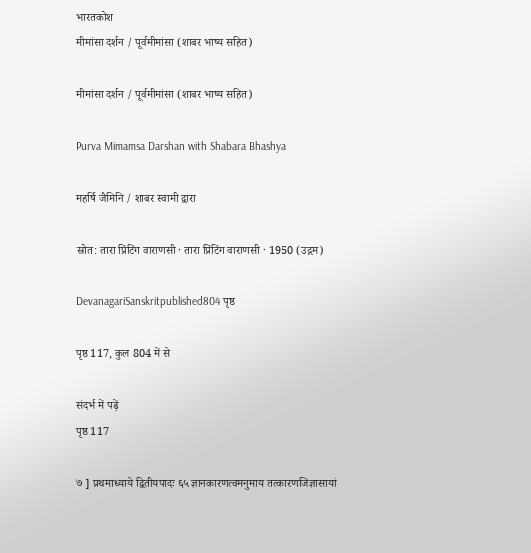भारतकोश
मीमांसा दर्शन / पूर्वमीमांसा (शाबर भाष्य सहित)

मीमांसा दर्शन / पूर्वमीमांसा (शाबर भाष्य सहित)

Purva Mimamsa Darshan with Shabara Bhashya

महर्षि जैमिनि / शाबर स्वामी द्वारा

स्रोत: तारा प्रिंटिंग वाराणसी · तारा प्रिंटिंग वाराणसी · 1950 (उद्गम)

DevanagariSanskritpublished804 पृष्ठ

पृष्ठ 117, कुल 804 में से

संदर्भ में पढ़ें
पृष्ठ 117

७ ] प्रथमाध्याये द्वितीयपादः ६५ ज्ञानकारणत्वमनुमाय तत्कारणजिज्ञासायां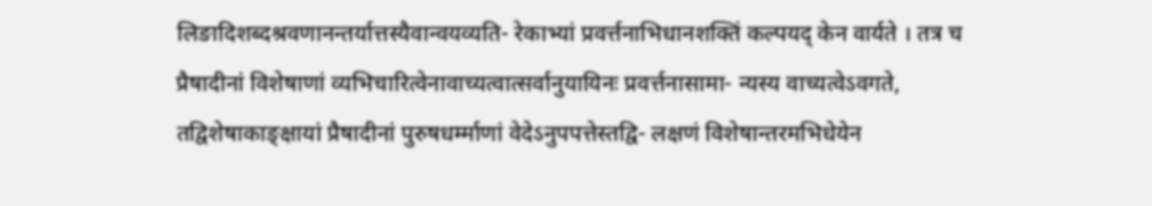लिङादिशब्दश्रवणानन्तर्यात्तस्यैवान्वयव्यति- रेकाभ्यां प्रवर्त्तनाभिधानशक्तिं कल्पयद् केन वार्यते । तत्र च प्रैषादीनां विशेषाणां व्यभिचारित्वेनावाच्यत्वात्सर्वानुयायिनः प्रवर्त्तनासामा- न्यस्य वाच्यत्वेऽवगते, तद्विशेषाकाङ्क्षायां प्रैषादीनां पुरुषधर्म्माणां वेदेऽनुपपत्तेस्तद्वि- लक्षणं विशेषान्तरमभिधेयेन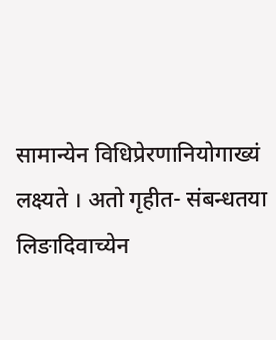सामान्येन विधिप्रेरणानियोगाख्यं लक्ष्यते । अतो गृहीत- संबन्धतया लिङादिवाच्येन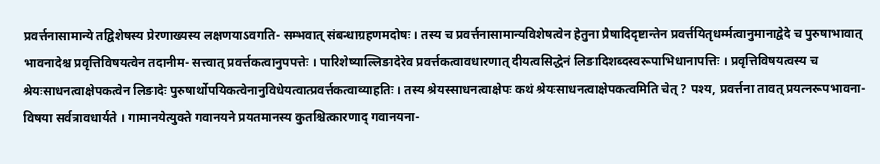प्रवर्त्तनासामान्ये तद्विशेषस्य प्रेरणाख्यस्य लक्षणयाऽवगति- सम्भवात् संबन्धाग्रहणमदोषः । तस्य च प्रवर्त्तनासामान्यविशेषत्वेन हेतुना प्रैषादिदृष्टान्तेन प्रवर्त्तयितृधर्म्मत्वानुमानाद्वेदे च पुरुषाभावात् भावनादेश्च प्रवृत्तिविषयत्वेन तदानीम- सत्त्वात् प्रवर्त्तकत्वानुपपत्तेः । पारिशेष्याल्लिङादेरेव प्रवर्त्तकत्वावधारणात् दीयत्वसिद्धेनं लिङादिशब्दस्वरूपाभिधानापत्तिः । प्रवृत्तिविषयत्वस्य च श्रेयःसाधनत्वाक्षेपकत्वेन लिङादेः पुरुषार्थोपयिकत्वेनानुविधेयत्वात्प्रवर्त्तकत्वाव्याहतिः । तस्य श्रेयस्साधनत्वाक्षेपः कथं श्रेयःसाधनत्वाक्षेपकत्वमिति चेत् ? पश्य, प्रवर्त्तना तावत् प्रयत्नरूपभावना- विषया सर्वत्रावधार्यते । गामानयेत्युक्ते गवानयने प्रयतमानस्य कुतश्चित्कारणाद् गवानयना-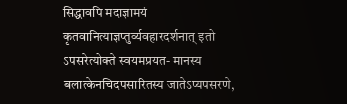सिद्धावपि मदाज्ञामयं कृतवानित्याज्ञप्तुर्व्यवहारदर्शनात् इतो ऽपसरेत्योक्ते स्वयमप्रयत- मानस्य बलात्केनचिदपसारितस्य जातेऽप्यपसरणे,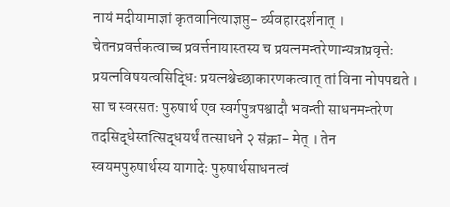नायं मदीयामाज्ञां कृतवानित्याज्ञप्तु- र्व्यवहारदर्शनात् । चेतनप्रवर्त्तकत्वाच्च प्रवर्त्तनायास्तस्य च प्रयत्नमन्तरेणान्यत्राप्रवृत्तेः प्रयत्नविषयत्वसिद्धिः प्रयत्नश्चेच्छाकारणकत्वात् तां विना नोपपद्यते । सा च स्वरसतः पुरुषार्थ एव स्वर्गपुत्रपश्वादौ भवन्ती साधनमन्तरेण तदसिद्धेस्तत्सिद्धयर्थं तत्साधने २ संक्रा- मेत् । तेन स्वयमपुरुषार्थस्य यागादेः पुरुषार्थसाधनत्वं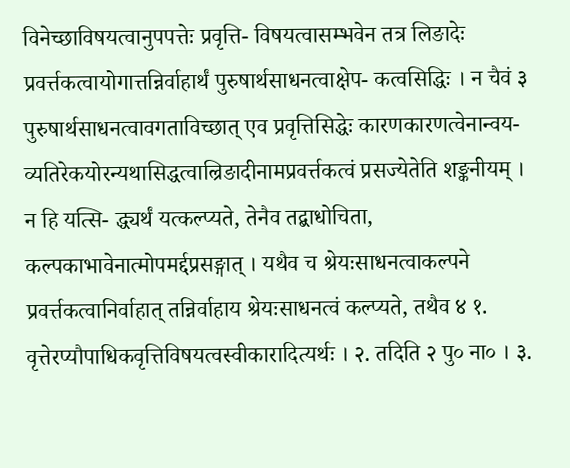विनेच्छाविषयत्वानुपपत्तेः प्रवृत्ति- विषयत्वासम्भवेन तत्र लिङादेः प्रवर्त्तकत्वायोगात्तन्निर्वाहार्थं पुरुषार्थसाधनत्वाक्षेप- कत्वसिद्धिः । न चैवं ३ पुरुषार्थसाधनत्वावगताविच्छात् एव प्रवृत्तिसिद्धेः कारणकारणत्वेनान्वय- व्यतिरेकयोरन्यथासिद्धत्वाल्रिङादीनामप्रवर्त्तकत्वं प्रसज्येतेति शङ्कनीयम् । न हि यत्सि- द्ध्यर्थं यत्कल्प्यते, तेनैव तद्बाधोचिता, कल्पकाभावेनात्मोपमर्द्दप्रसङ्गात् । यथैव च श्रेयःसाधनत्वाकल्पने प्रवर्त्तकत्वानिर्वाहात् तन्निर्वाहाय श्रेयःसाधनत्वं कल्प्यते, तथैव ४ १. वृत्तेरप्यौपाधिकवृत्तिविषयत्वस्वीकारादित्यर्थः । २. तदिति २ पु० ना० । ३.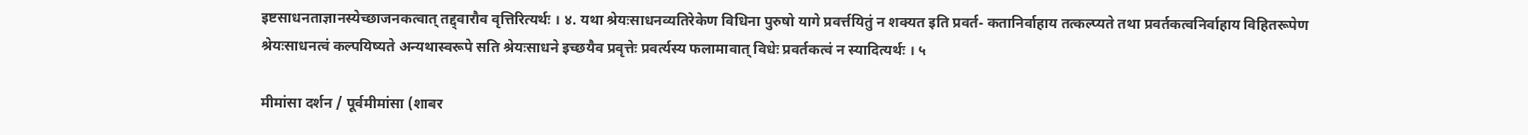इष्टसाधनताज्ञानस्येच्छाजनकत्वात् तद्द्वारौव वृत्तिरित्यर्थः । ४. यथा श्रेयःसाधनव्यतिरेकेण विधिना पुरुषो यागे प्रवर्त्तयितुं न शक्यत इति प्रवर्त- कतानिर्वाहाय तत्कल्प्यते तथा प्रवर्तकत्वनिर्वाहाय विहितरूपेण श्रेयःसाधनत्वं कल्पयिष्यते अन्यथास्वरूपे सति श्रेयःसाधने इच्छयैव प्रवृत्तेः प्रवर्त्यस्य फलामावात् विधेः प्रवर्तकत्वं न स्यादित्यर्थः । ५

मीमांसा दर्शन / पूर्वमीमांसा (शाबर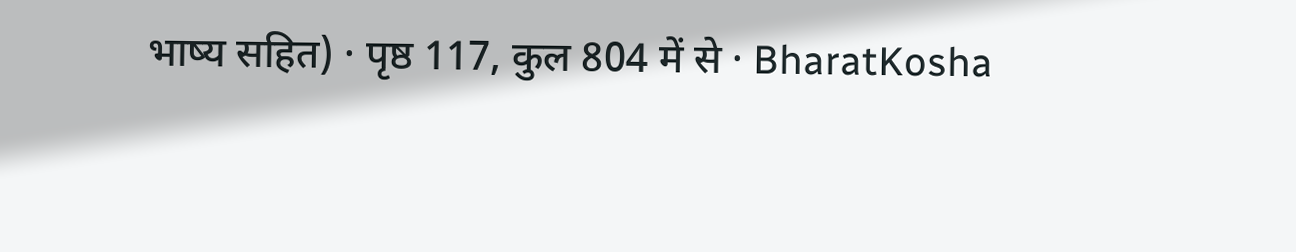भाष्य सहित) · पृष्ठ 117, कुल 804 में से · BharatKosha